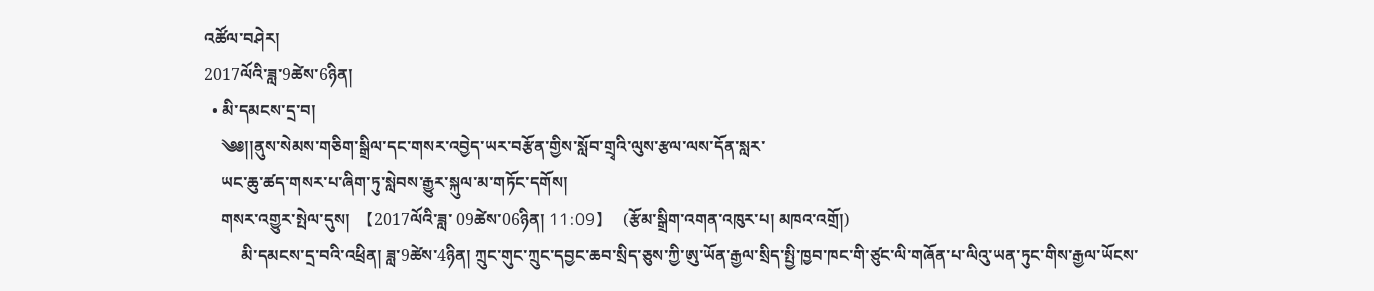འཚོལ་བཤེར།
2017ལོའི་ཟླ་9ཚེས་6ཉིན།
  • མི་དམངས་དྲ་བ།
    ༄༅།།ནུས་སེམས་གཅིག་སྒྲིལ་དང་གསར་འབྱེད་ཡར་བརྩོན་གྱིས་སློབ་གྲྭའི་ལུས་རྩལ་ལས་དོན་སླར་
    ཡང་ཆུ་ཚད་གསར་པ་ཞིག་ཏུ་སླེབས་རྒྱུར་སྐུལ་མ་གཏོང་དགོས།
    གསར་འགྱུར་སྤེལ་དུས།  【2017ལོའི་ཟླ་ 09ཚེས་06ཉིན། 11:09】   (རྩོམ་སྒྲིག་འགན་འཁུར་པ། མཁའ་འགྲོ།)
         མི་དམངས་དྲ་བའི་འཕྲིན། ཟླ་9ཚེས་4ཉིན། ཀྲུང་གུང་ཀྲུང་དབྱང་ཆབ་སྲིད་ཅུས་ཀྱི་ཨུ་ཡོན་རྒྱལ་སྲིད་སྤྱི་ཁྱབ་ཁང་གི་ཙུང་ལི་གཞོན་པ་ལིའུ་ཡན་ཏུང་གིས་རྒྱལ་ཡོངས་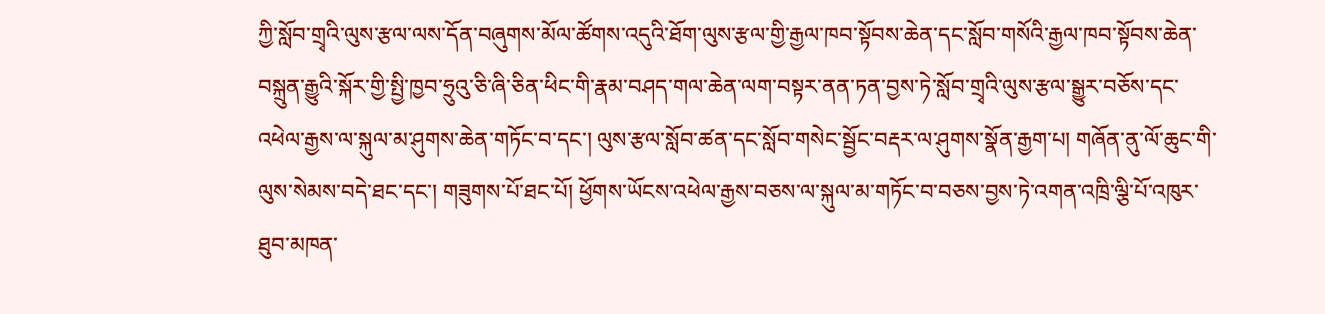ཀྱི་སློབ་གྲྭའི་ལུས་རྩལ་ལས་དོན་བཞུགས་མོལ་ཚོགས་འདུའི་ཐོག་ལུས་རྩལ་གྱི་རྒྱལ་ཁབ་སྟོབས་ཆེན་དང་སློབ་གསོའི་རྒྱལ་ཁབ་སྟོབས་ཆེན་བསྐྲུན་རྒྱུའི་སྐོར་གྱི་སྤྱི་ཁྱབ་ཧྲུའུ་ཅི་ཞི་ཅིན་ཕིང་གི་རྣམ་བཤད་གལ་ཆེན་ལག་བསྟར་ནན་ཏན་བྱས་ཏེ་སློབ་གྲྭའི་ལུས་རྩལ་སྒྱུར་བཅོས་དང་འཕེལ་རྒྱས་ལ་སྐུལ་མ་ཤུགས་ཆེན་གཏོང་བ་དང་། ལུས་རྩལ་སློབ་ཚན་དང་སློབ་གསེང་སྦྱོང་བརྡར་ལ་ཤུགས་སྣོན་རྒྱག་པ། གཞོན་ནུ་ལོ་ཆུང་གི་ལུས་སེམས་བདེ་ཐང་དང་། གཟུགས་པོ་ཐང་པོ། ཕྱོགས་ཡོངས་འཕེལ་རྒྱས་བཅས་ལ་སྐུལ་མ་གཏོང་བ་བཅས་བྱས་ཏེ་འགན་འཁྲི་ལྕི་པོ་འཁུར་ཐུབ་མཁན་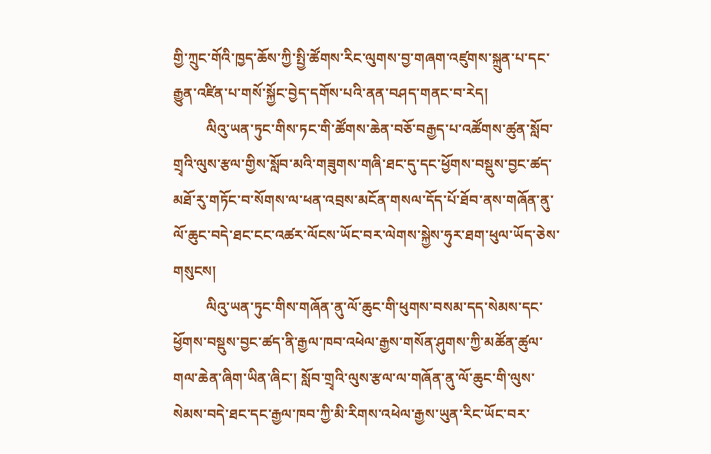གྱི་ཀྲུང་གོའི་ཁྱད་ཆོས་ཀྱི་སྤྱི་ཚོགས་རིང་ལུགས་བྱ་གཞག་འཛུགས་སྐྲུན་པ་དང་རྒྱུན་འཛིན་པ་གསོ་སྐྱོང་བྱེད་དགོས་པའི་ནན་བཤད་གནང་བ་རེད།
         ལིའུ་ཡན་ཏུང་གིས་ཏང་གི་ཚོགས་ཆེན་བཅོ་བརྒྱད་པ་འཚོགས་ཚུན་སློབ་གྲྭའི་ལུས་རྩལ་གྱིས་སློབ་མའི་གཟུགས་གཞི་ཐང་དུ་དང་ཕྱོགས་བསྡུས་བྱང་ཚད་མཐོ་རུ་གཏོང་བ་སོགས་ལ་ཕན་འབྲས་མངོན་གསལ་དོད་པོ་ཐོབ་ནས་གཞོན་ནུ་ལོ་ཆུང་བདེ་ཐང་ངང་འཚར་ལོངས་ཡོང་བར་ལེགས་སྐྱེས་ཧུར་ཐག་ཕུལ་ཡོད་ཅེས་གསུངས།
         ལིའུ་ཡན་ཏུང་གིས་གཞོན་ནུ་ལོ་ཆུང་གི་ཕུགས་བསམ་དད་སེམས་དང་ཕྱོགས་བསྡུས་བྱང་ཚད་ནི་རྒྱལ་ཁབ་འཕེལ་རྒྱས་གསོན་ཤུགས་ཀྱི་མཚོན་ཚུལ་གལ་ཆེན་ཞིག་ཡིན་ཞིང་། སློབ་གྲྭའི་ལུས་རྩལ་ལ་གཞོན་ནུ་ལོ་ཆུང་གི་ལུས་སེམས་བདེ་ཐང་དང་རྒྱལ་ཁབ་ཀྱི་མི་རིགས་འཕེལ་རྒྱས་ཡུན་རིང་ཡོང་བར་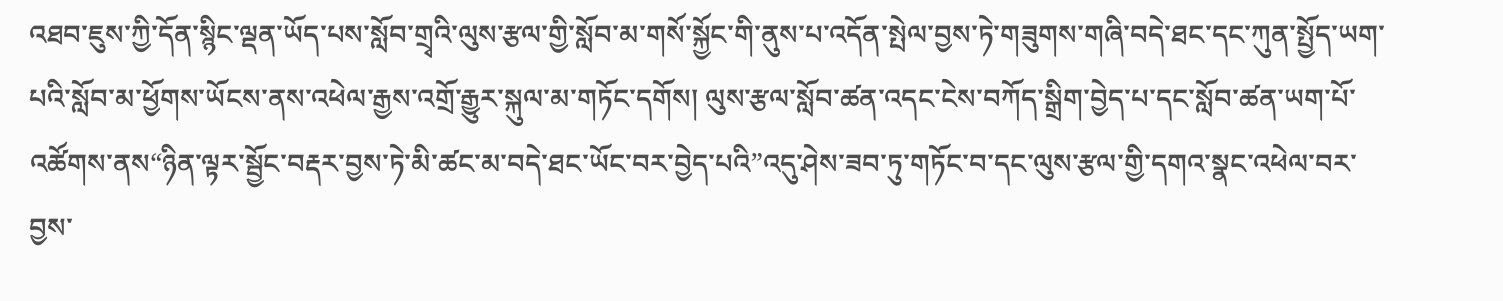འཐབ་ཇུས་ཀྱི་དོན་སྙིང་ལྡན་ཡོད་པས་སློབ་གྲྭའི་ལུས་རྩལ་གྱི་སློབ་མ་གསོ་སྐྱོང་གི་ནུས་པ་འདོན་སྤེལ་བྱས་ཏེ་གཟུགས་གཞི་བདེ་ཐང་དང་ཀུན་སྤྱོད་ཡག་པའི་སློབ་མ་ཕྱོགས་ཡོངས་ནས་འཕེལ་རྒྱས་འགྲོ་རྒྱུར་སྐུལ་མ་གཏོང་དགོས། ལུས་རྩལ་སློབ་ཚན་འདང་ངེས་བཀོད་སྒྲིག་བྱེད་པ་དང་སློབ་ཚན་ཡག་པོ་འཚོགས་ནས“ཉིན་ལྟར་སྦྱོང་བརྡར་བྱས་ཏེ་མི་ཚང་མ་བདེ་ཐང་ཡོང་བར་བྱེད་པའི”འདུ་ཤེས་ཟབ་ཏུ་གཏོང་བ་དང་ལུས་རྩལ་གྱི་དགའ་སྣང་འཕེལ་བར་བྱས་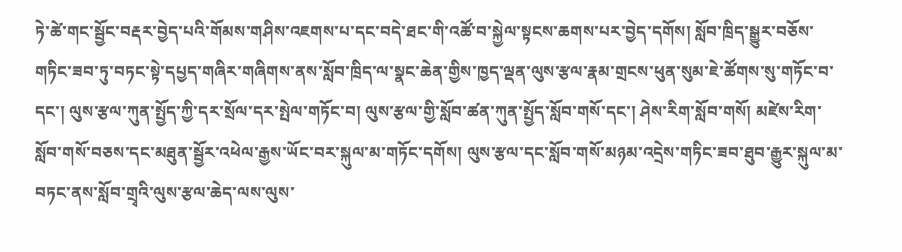ཏེ་ཚེ་གང་སྦྱོང་བརྡར་བྱེད་པའི་གོམས་གཤིས་འཇགས་པ་དང་བདེ་ཐང་གི་འཚོ་བ་སྐྱེལ་སྟངས་ཆགས་པར་བྱེད་དགོས། སློབ་ཁྲིད་སྒྱུར་བཅོས་གཏིང་ཟབ་ཏུ་བཏང་སྟེ་དཔྱད་གཞིར་གཞིགས་ནས་སློབ་ཁྲིད་ལ་སྣང་ཆེན་གྱིས་ཁྱད་ལྡན་ལུས་རྩལ་རྣམ་གྲངས་ཕུན་སུམ་ཇེ་ཚོགས་སུ་གཏོང་བ་དང་། ལུས་རྩལ་ཀུན་སྤྱོད་ཀྱི་དར་སྲོལ་དར་སྤེལ་གཏོང་བ། ལུས་རྩལ་གྱི་སློབ་ཚན་ཀུན་སྤྱོད་སློབ་གསོ་དང་། ཤེས་རིག་སློབ་གསོ། མཛེས་རིག་སློབ་གསོ་བཅས་དང་མཐུན་སྦྱོར་འཕེལ་རྒྱས་ཡོང་བར་སྐུལ་མ་གཏོང་དགོས། ལུས་རྩལ་དང་སློབ་གསོ་མཉམ་འདྲེས་གཏིང་ཟབ་ཐུབ་རྒྱུར་སྐུལ་མ་བཏང་ནས་སློབ་གྲྭའི་ལུས་རྩལ་ཆེད་ལས་ལུས་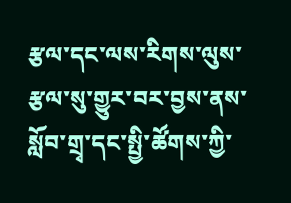རྩལ་དང་ལས་རིགས་ལུས་རྩལ་སུ་གྱུར་བར་བྱས་ནས་སློབ་གྲྭ་དང་སྤྱི་ཚོགས་ཀྱི་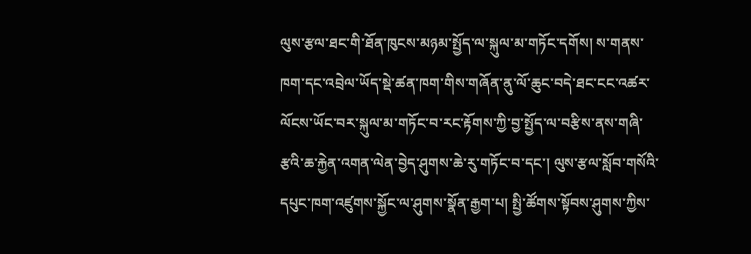ལུས་རྩལ་ཐང་གི་ཐོན་ཁུངས་མཉམ་སྤྱོད་ལ་སྐུལ་མ་གཏོང་དགོས། ས་གནས་ཁག་དང་འབྲེལ་ཡོད་སྡེ་ཚན་ཁག་གིས་གཞོན་ནུ་ལོ་ཆུང་བདེ་ཐང་ངང་འཚར་ལོངས་ཡོང་བར་སྐུལ་མ་གཏོང་བ་རང་རྟོགས་ཀྱི་བྱ་སྤྱོད་ལ་བརྩིས་ནས་གཞི་རྩའི་ཆ་རྐྱེན་འགན་ལེན་བྱེད་ཤུགས་ཆེ་རུ་གཏོང་བ་དང་། ལུས་རྩལ་སློབ་གསོའི་དཔུང་ཁག་འཛུགས་སྐྱོང་ལ་ཤུགས་སྣོན་རྒྱག་པ། སྤྱི་ཚོགས་སྟོབས་ཤུགས་ཀྱིས་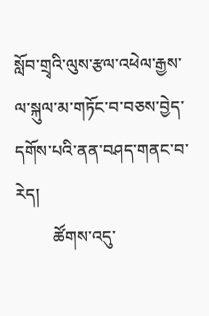སློབ་གྲྭའི་ལུས་རྩལ་འཕེལ་རྒྱས་ལ་སྐུལ་མ་གཏོང་བ་བཅས་བྱེད་དགོས་པའི་ནན་བཤད་གནང་བ་རེད།
         ཚོགས་འདུ་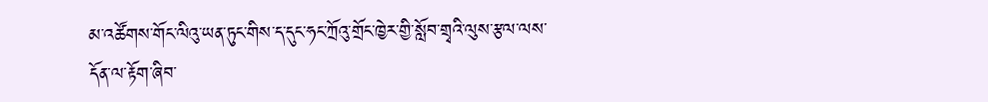མ་འཚོགས་གོང་ལིའུ་ཡན་ཏུང་གིས་ད་དུང་ཧང་ཀྲོའུ་གྲོང་ཁྱེར་གྱི་སློབ་གྲྭའི་ལུས་རྩལ་ལས་དོན་ལ་རྟོག་ཞིབ་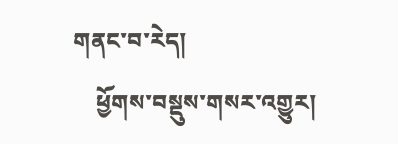གནང་བ་རེད།
    ཕྱོགས་བསྡུས་གསར་འགྱུར།